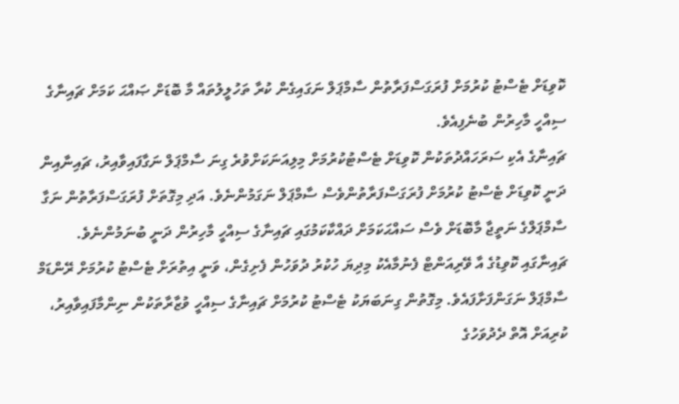ކޮވިޑަށް ޓެސްޓު ކުރުމަށް ފުރަގަސްފަރާތުން ސާމްޕަލް ނަގައިގެން ކުރާ ތަހުލީލުތައް މާ ބޮޑަށް ޞައްޙަ ކަމަށް ޗައިނާގެ ސިއްހީ މާހިރުން ބުނެފިއެވެ.
ޗައިނާގެ އެކި ސަރަހައްދުތަކުން ކޮވިޑަށް ޓެސްޓުކުރުމަށް މިލިއަނަކަށްވުރެ ގިނަ ސާމްޕަލް ނަގާފައިވާއިރު، ޗައިނާއިން ދަނީ ކޮވިޑަށް ޓެސްޓު ކުރުމަށް ފުރަގަސްފަރާތުންވެސް ސާމްޕަލް ނަގަމުންނެވެ. އަދި މިގޮތަށް ފުރަގަސްފަރާތުން ނަގާ ސާމްޕަލްގެ ނަތީޖާ މާބޮޑަށް ވެސް ސައްޙަކަމަށް ދައްކާކަމުގައި ޗައިނާގެ ސިއްހީ މާހިރުން ދަނީ ބުނަމުންނެވެ.
ޗައިނާގައި ކޮވިޑުގެ އާ ވޭރިއަންޓް ފެނުމާއެކު މިދިޔަ ހުކުރު ދުވަހުން ފެށިގެން، ވަނީ އިތުރަށް ޓެސްޓު ކުރުމަށް ރޭންޑަމް ސާމްޕަލް ނަގަންފަށާފައެވެ. މިގޮތުން ގިނަބަޔަކު ޓެސްޓު ކުރުމަށް ޗައިނާގެ ސިއްހީ ވުޒާރާތަކުން ނިންމާފައިވާއިރު، ކުރިއަށް އޮތް ދެދުވަހުގެ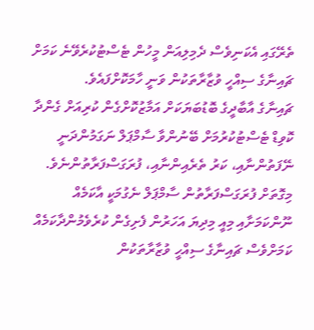ތެރޭގައި އެކަނިވެސް ދެމިލިއަން މީހުން ޓެސްޓުކުރެވޭނެ ކަމަށް ޗައިނާގެ ސިއްހީ ވުޒާރާތަކުން ވަނީ ހާމަކޮށްފައެވެ.
ޗައިނާގެ އާބާދީގެ ބޮޑުބަޔަކަށް އަމާޒުކޮށްގެން ކުރިއަށް ގެންދާ ކޮވިޑް ޓެސްޓުކުރުމަށް ބޭނުންވާ ސާމްޕަލް ނަގަމުންދަނީ ނޭފަތުންނާއި، ކަރު ތެރެއިންނާއި، ފުރަގަސްފަރާތުންނެވެ. މިގޮތަށް ފުރަގަސްފަރާތުން ސާމްޕަލް ނެގުމަކީ އާކަމެއް ނޫންކަމަށާއި މިއީ މިދިޔަ އަހަރުން ފެށިގެން ކުރެވެމުންދާކަމެއް ކަމަށްވެސް ޗައިނާގެ ސިއްހީ ވުޒާރާތަކުން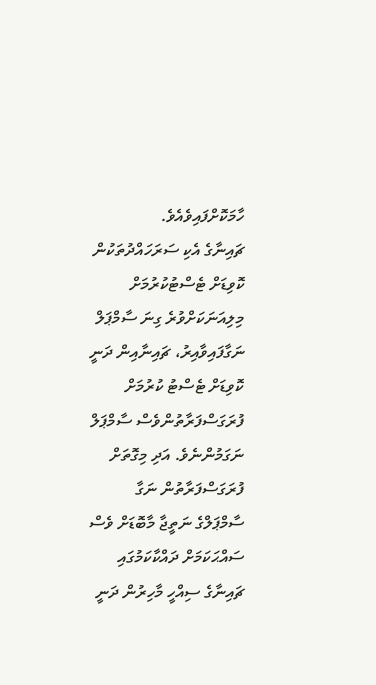ހާމަކޮށްފައިވެއެވެ.
ޗައިނާގެ އެކި ސަރަހައްދުތަކުން ކޮވިޑަށް ޓެސްޓުކުރުމަށް މިލިއަނަކަށްވުރެ ގިނަ ސާމްޕަލް ނަގާފައިވާއިރު، ޗައިނާއިން ދަނީ ކޮވިޑަށް ޓެސްޓު ކުރުމަށް ފުރަގަސްފަރާތުންވެސް ސާމްޕަލް ނަގަމުންނެވެ. އަދި މިގޮތަށް ފުރަގަސްފަރާތުން ނަގާ ސާމްޕަލްގެ ނަތީޖާ މާބޮޑަށް ވެސް ސައްޙަކަމަށް ދައްކާކަމުގައި ޗައިނާގެ ސިއްހީ މާހިރުން ދަނީ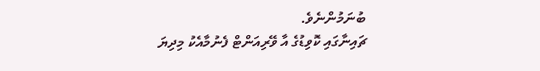ބުނަމުންނެވެ.
ޗައިނާގައި ކޮވިޑުގެ އާ ވޭރިއަންޓް ފެނުމާއެކު މިދިޔަ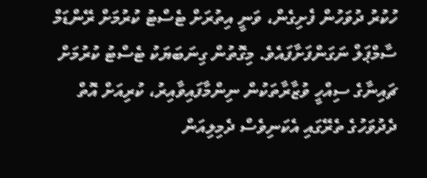ހުކުރު ދުވަހުން ފެށިގެން، ވަނީ އިތުރަށް ޓެސްޓު ކުރުމަށް ރޭންޑަމް ސާމްޕަލް ނަގަންފަށާފައެވެ. މިގޮތުން ގިނަބަޔަކު ޓެސްޓު ކުރުމަށް ޗައިނާގެ ސިއްހީ ވުޒާރާތަކުން ނިންމާފައިވާއިރު، ކުރިއަށް އޮތް ދެދުވަހުގެ ތެރޭގައި އެކަނިވެސް ދެމިލިއަން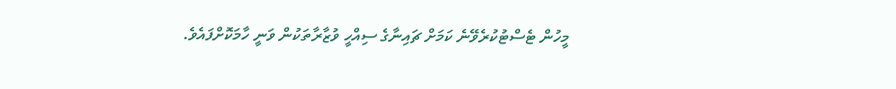މީހުން ޓެސްޓުކުރެވޭނެ ކަމަށް ޗައިނާގެ ސިއްހީ ވުޒާރާތަކުން ވަނީ ހާމަކޮށްފައެވެ.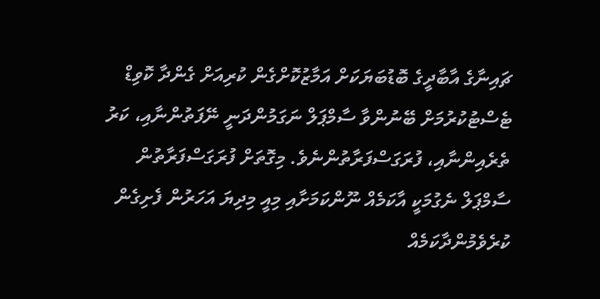ޗައިނާގެ އާބާދީގެ ބޮޑުބަޔަކަށް އަމާޒުކޮށްގެން ކުރިއަށް ގެންދާ ކޮވިޑް ޓެސްޓުކުރުމަށް ބޭނުންވާ ސާމްޕަލް ނަގަމުންދަނީ ނޭފަތުންނާއި، ކަރު ތެރެއިންނާއި، ފުރަގަސްފަރާތުންނެވެ. މިގޮތަށް ފުރަގަސްފަރާތުން ސާމްޕަލް ނެގުމަކީ އާކަމެއް ނޫންކަމަށާއި މިއީ މިދިޔަ އަހަރުން ފެށިގެން ކުރެވެމުންދާކަމެއް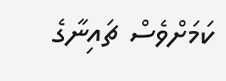ކަމަށްވެސް ޗައިނާގެ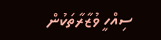ސިއްހީ ވުޒާރާތަކުން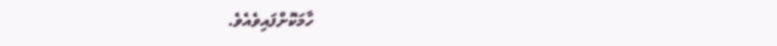ހާމަކޮށްފައިވެއެވެ.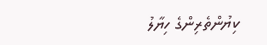ކިޔުންތެރިންގެ ހިޔާލު